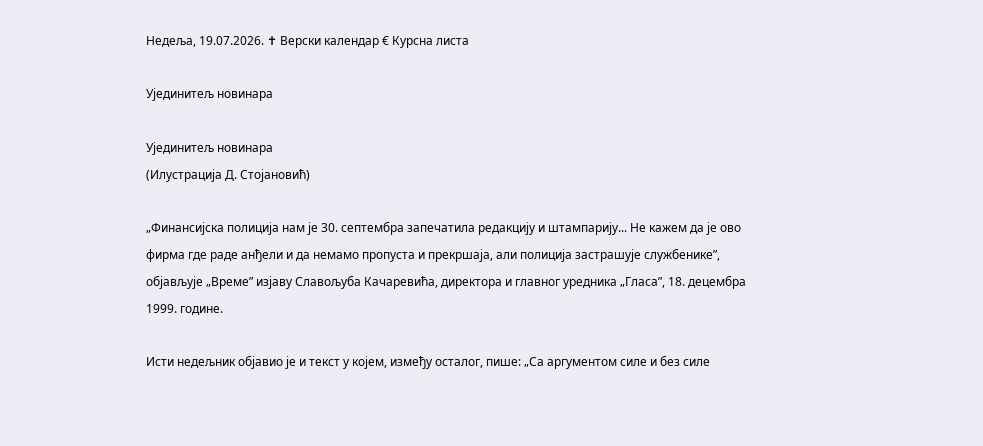Недеља, 19.07.2026. ✝ Верски календар € Курсна листа

Ујединитељ новинара

Ујединитељ новинара
(Илустрација Д. Стојановић)

„Финансијска полиција нам је 30. септембра запечатила редакцију и штампарију... Не кажем да је ово фирма где раде анђели и да немамо пропуста и прекршаја, али полиција застрашује службенике”, објављује „Време” изјаву Славољуба Качаревића, директора и главног уредника „Гласа”, 18. децембра 1999. године.

Исти недељник објавио је и текст у којем, између осталог, пише: „Са аргументом силе и без силе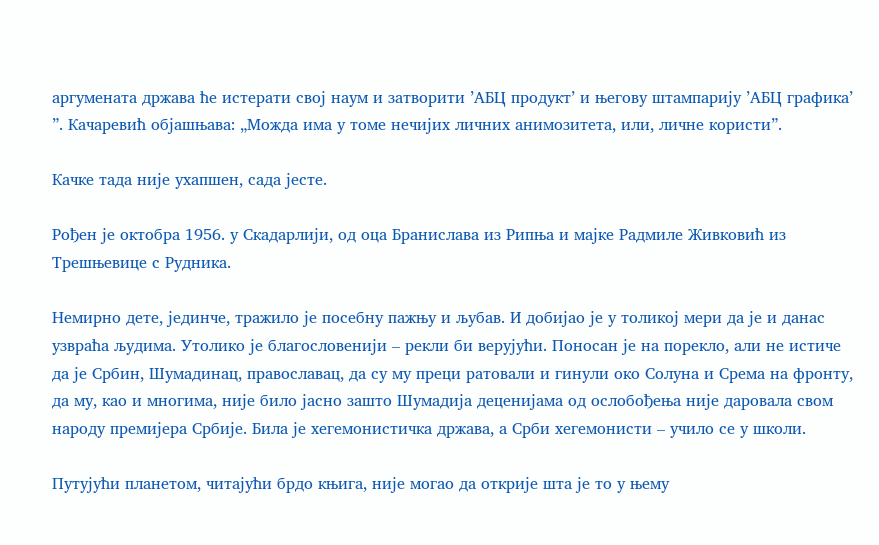аргумената држава ће истерати свој наум и затворити ’АБЦ продукт’ и његову штампарију ’АБЦ графика’ ”. Качаревић објашњава: „Можда има у томе нечијих личних анимозитета, или, личне користи”.

Качке тада није ухапшен, сада јесте.

Рођен је октобра 1956. у Скадарлији, од оца Бранислава из Рипња и мајке Радмиле Живковић из Трешњевице с Рудника.

Немирно дете, јединче, тражило је посебну пажњу и љубав. И добијао је у толикој мери да је и данас узвраћа људима. Утолико је благословенији – рекли би верујући. Поносан је на порекло, али не истиче да је Србин, Шумадинац, православац, да су му преци ратовали и гинули око Солуна и Срема на фронту, да му, као и многима, није било јасно зашто Шумадија деценијама од ослобођења није даровала свом народу премијера Србије. Била је хегемонистичка држава, а Срби хегемонисти – учило се у школи.

Путујући планетом, читајући брдо књига, није могао да открије шта је то у њему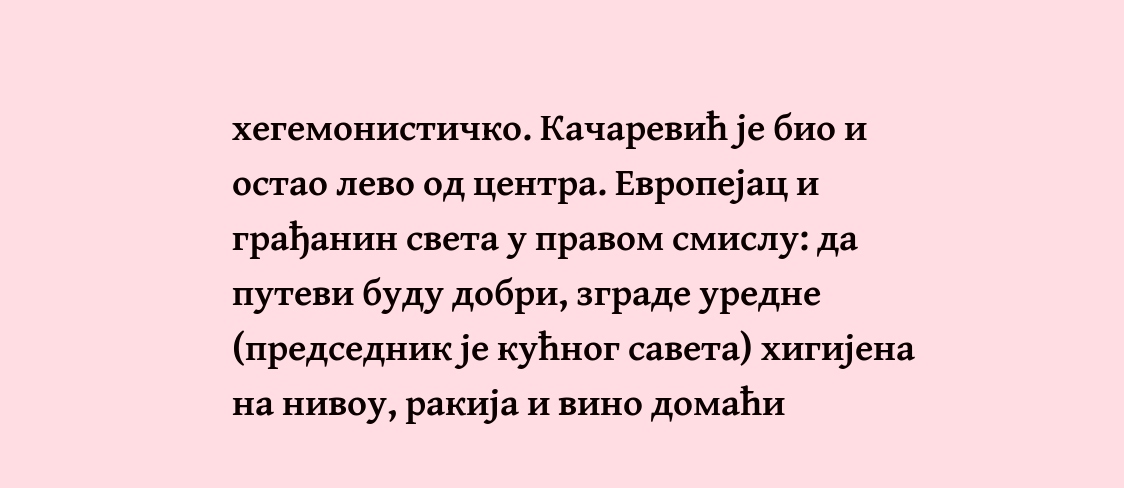хегемонистичко. Качаревић је био и остао лево од центра. Европејац и грађанин света у правом смислу: да путеви буду добри, зграде уредне (председник је кућног савета) хигијена на нивоу, ракија и вино домаћи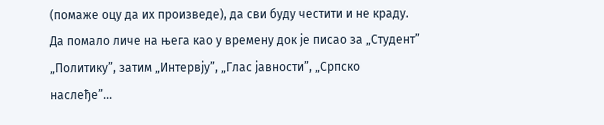(помаже оцу да их произведе), да сви буду честити и не краду. Да помало личе на њега као у времену док је писао за „Студент” „Политику”, затим „Интервју”, „Глас јавности”, „Српско наслеђе”...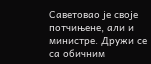Саветовао је своје потчињене, али и министре. Дружи се са обичним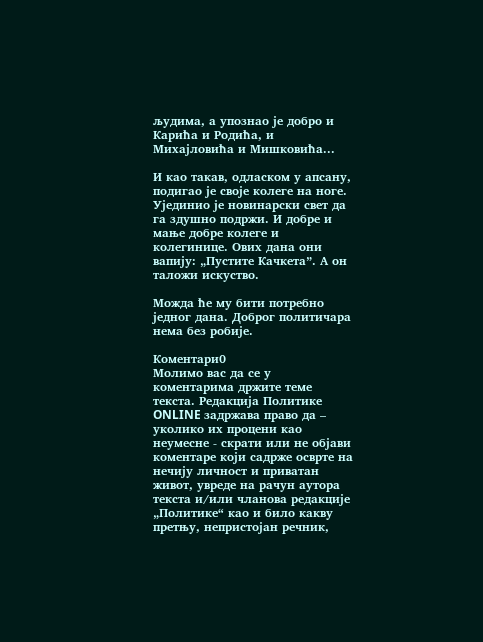људима, а упознао је добро и Карића и Родића, и Михајловића и Мишковића...

И као такав, одласком у апсану, подигао је своје колеге на ноге. Ујединио је новинарски свет да га здушно подржи. И добре и мање добре колеге и колегинице. Ових дана они вапију: „Пустите Качкета”. А он таложи искуство.

Можда ће му бити потребно једног дана. Доброг политичара нема без робије.

Коментари0
Молимо вас да се у коментарима држите теме текста. Редакција Политике ONLINE задржава право да – уколико их процени као неумесне - скрати или не објави коментаре који садрже осврте на нечију личност и приватан живот, увреде на рачун аутора текста и/или чланова редакције „Политике“ као и било какву претњу, непристојан речник,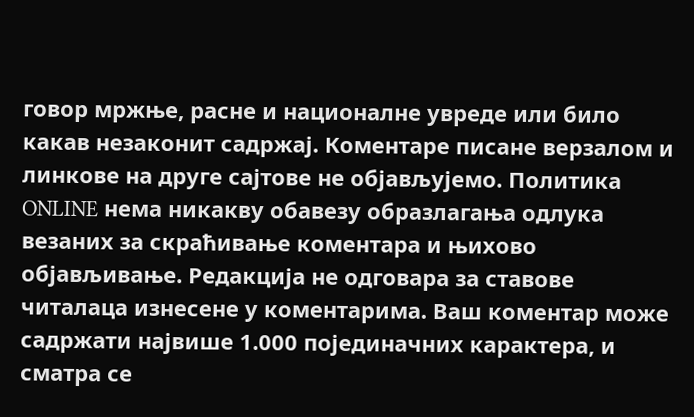говор мржње, расне и националне увреде или било какав незаконит садржај. Коментаре писане верзалом и линкове на друге сајтове не објављујемо. Политика ONLINE нема никакву обавезу образлагања одлука везаних за скраћивање коментара и њихово објављивање. Редакција не одговара за ставове читалаца изнесене у коментарима. Ваш коментар може садржати највише 1.000 појединачних карактера, и сматра се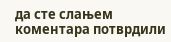да сте слањем коментара потврдили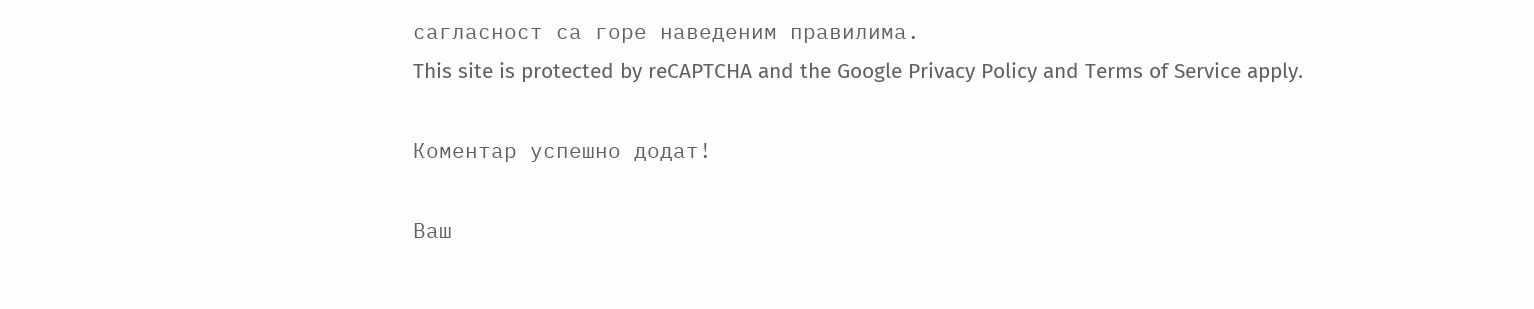сагласност са горе наведеним правилима.
This site is protected by reCAPTCHA and the Google Privacy Policy and Terms of Service apply.

Комeнтар успeшно додат!

Ваш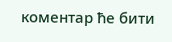комeнтар ћe бити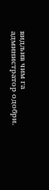видљив чим га администратор одобри.